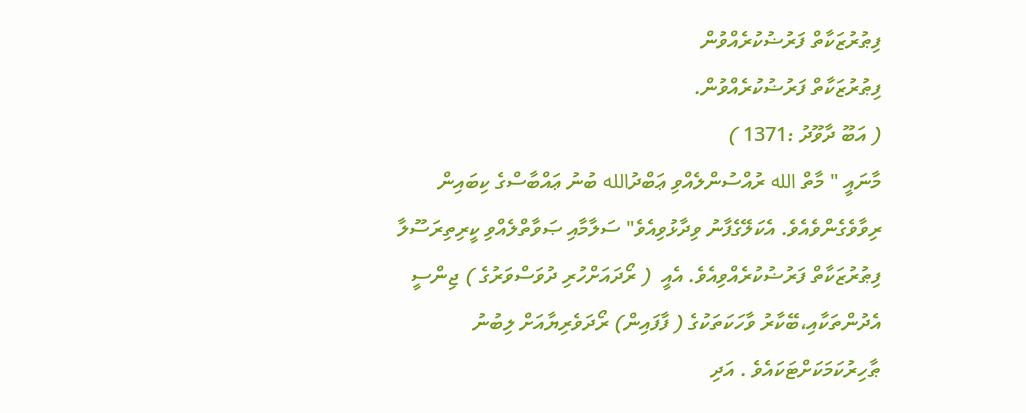ފިޠުރުޒަކާތް ފަރުޟުކުރެއްވުން
ފިޠުރުޒަކާތް ފަރުޟުކުރެއްވުން.
( އަބޫ ދާވޫދު :1371 )
މާނައީ " މާތް الله ރުއްސުންލެއްވި ޢަބްދުالله ބުނު ޢައްބާސްގެ ކިބައިން ރިވާވެގެންވެއެވެ. އެކަލޭގެފާނު ވިދާޅުވިއެވެ" ސަލާމާއި ޞަވާތްލެއްވި ކީރިތިރަސޫލާ ފިޠުރުޒަކާތް ފަރުޟުކުރެއްވިއެވެ. އެއީ  ( ރޯދައަށްހުރި ދުވަސްވަރުގެ ) ޖިންސީ އެދުންތަކާއި،ބޭކާރު ވާހަކަތަކުގެ ( ފާފައިން) ރޯދަވެރިޔާއަށް ލިބުނު ޠާހިރުކަމަކަށްޓަކައެވެ . އަދި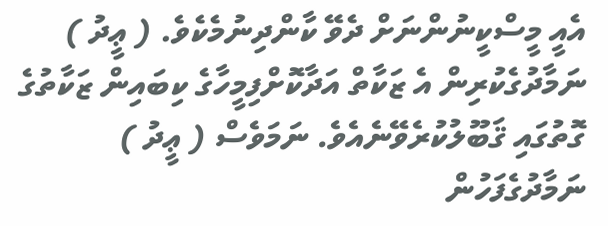އެއީ މީސްކީނުންނަށް ދެވޭ ކާންދިނުމެކެވެ. ( ޢީދު ) ނަމާދުގެކުރިން އެ ޒަކާތް އަދާކޮށްފިމީހާގެ ކިބައިން ޒަކާތުގެ ގޮތުގައި ޤަބޫލުކުރެވޭނެއެވެ. ނަމަވެސް ( ޢީދު ) ނަމާދުގެފަހުން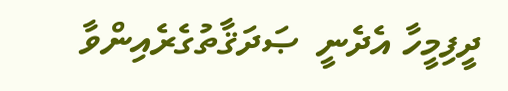ދީފިމީހާ އެދެނީ  ޞަދަޤާތުގެރެއިންވާ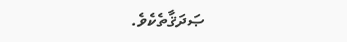ޞަދަޤާތެކެވެ.